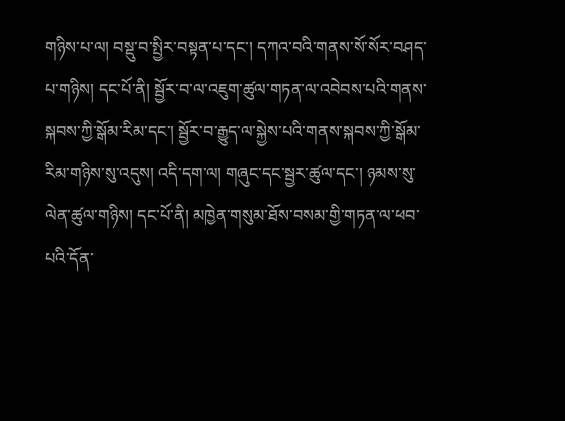གཉིས་པ་ལ། བསྡུ་བ་སྤྱིར་བསྟན་པ་དང་། དཀའ་བའི་གནས་སོ་སོར་བཤད་པ་གཉིས། དང་པོ་ནི། སྦྱོར་བ་ལ་འཇུག་ཚུལ་གཏན་ལ་འབེབས་པའི་གནས་སྐབས་ཀྱི་སྒོམ་རིམ་དང་། སྦྱོར་བ་རྒྱུད་ལ་སྐྱེས་པའི་གནས་སྐབས་ཀྱི་སྒོམ་རིམ་གཉིས་སུ་འདུས། འདི་དག་ལ། གཞུང་དང་སྦྱར་ཚུལ་དང་། ཉམས་སུ་ལེན་ཚུལ་གཉིས། དང་པོ་ནི། མཁྱེན་གསུམ་ཐོས་བསམ་གྱི་གཏན་ལ་ཕབ་པའི་དོན་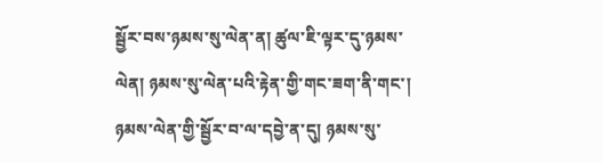སྦྱོར་བས་ཉམས་སུ་ལེན་ན། ཚུལ་ཇི་ལྟར་དུ་ཉམས་ལེན། ཉམས་སུ་ལེན་པའི་རྟེན་གྱི་གང་ཟག་ནི་གང་། ཉམས་ལེན་གྱི་སྦྱོར་བ་ལ་དབྱེ་ན་དུ། ཉམས་སུ་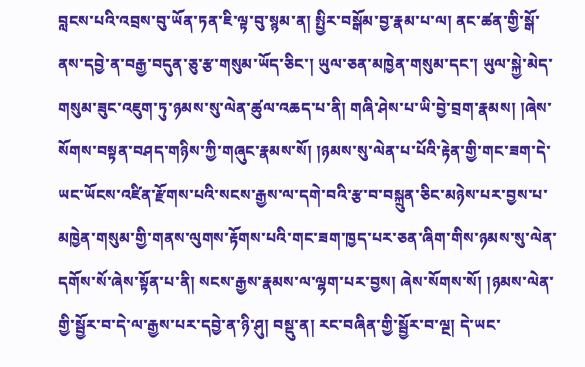བླངས་པའི་འབྲས་བུ་ཡོན་ཏན་ཇི་ལྟ་བུ་སྙམ་ན། སྤྱིར་བསྒོམ་བྱ་རྣམ་པ་ལ། ནང་ཚན་གྱི་སྒོ་ནས་དབྱེ་ན་བརྒྱ་བདུན་ཅུ་རྩ་གསུམ་ཡོད་ཅིང་། ཡུལ་ཅན་མཁྱེན་གསུམ་དང་། ཡུལ་སྐྱེ་མེད་གསུམ་ཟུང་འཇུག་ཏུ་ཉམས་སུ་ལེན་ཚུལ་འཆད་པ་ནི། གཞི་ཤེས་པ་ཡི་བྱེ་བྲག་རྣམས། །ཞེས་སོགས་བསྟན་བཤད་གཉིས་ཀྱི་གཞུང་རྣམས་སོ། །ཉམས་སུ་ལེན་པ་པོའི་རྟེན་གྱི་གང་ཟག་དེ་ཡང་ཡོངས་འཛིན་རྫོགས་པའི་སངས་རྒྱས་ལ་དགེ་བའི་རྩ་བ་བསྐྲུན་ཅིང་མཉེས་པར་བྱས་པ་མཁྱེན་གསུམ་གྱི་གནས་ལུགས་རྟོགས་པའི་གང་ཟག་ཁྱད་པར་ཅན་ཞིག་གིས་ཉམས་སུ་ལེན་དགོས་སོ་ཞེས་སྟོན་པ་ནི། སངས་རྒྱས་རྣམས་ལ་ལྷག་པར་བྱས། ཞེས་སོགས་སོ། །ཉམས་ལེན་གྱི་སྦྱོར་བ་དེ་ལ་རྒྱས་པར་དབྱེ་ན་ཉི་ཤུ། བསྡུ་ན། རང་བཞིན་གྱི་སྦྱོར་བ་ལྔ། དེ་ཡང་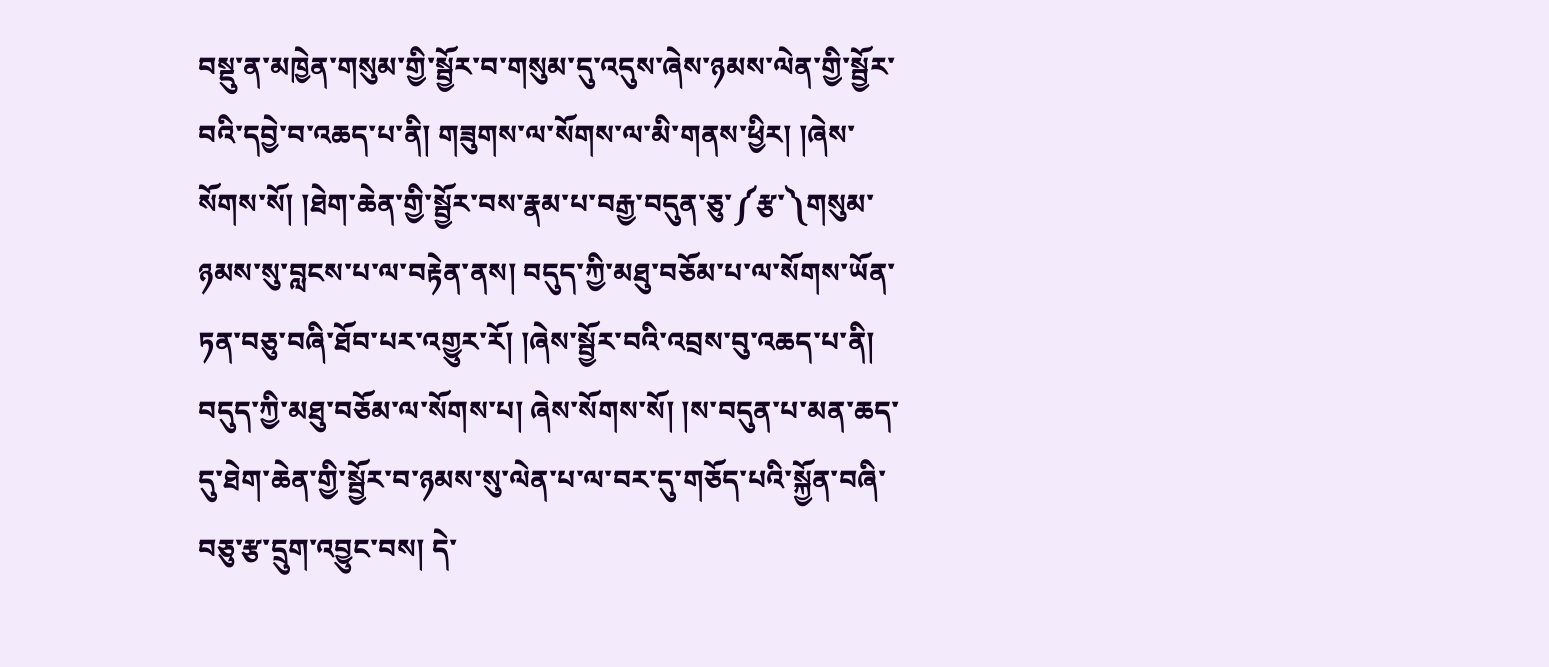བསྡུ་ན་མཁྱེན་གསུམ་གྱི་སྦྱོར་བ་གསུམ་དུ་འདུས་ཞེས་ཉམས་ལེན་གྱི་སྦྱོར་བའི་དབྱེ་བ་འཆད་པ་ནི། གཟུགས་ལ་སོགས་ལ་མི་གནས་ཕྱིར། །ཞེས་སོགས་སོ། །ཐེག་ཆེན་གྱི་སྦྱོར་བས་རྣམ་པ་བརྒྱ་བདུན་ཅུ་༼རྩ་༽གསུམ་ཉམས་སུ་བླངས་པ་ལ་བརྟེན་ནས། བདུད་ཀྱི་མཐུ་བཅོམ་པ་ལ་སོགས་ཡོན་ཏན་བཅུ་བཞི་ཐོབ་པར་འགྱུར་རོ། །ཞེས་སྦྱོར་བའི་འབྲས་བུ་འཆད་པ་ནི། བདུད་ཀྱི་མཐུ་བཅོམ་ལ་སོགས་པ། ཞེས་སོགས་སོ། །ས་བདུན་པ་མན་ཆད་དུ་ཐེག་ཆེན་གྱི་སྦྱོར་བ་ཉམས་སུ་ལེན་པ་ལ་བར་དུ་གཅོད་པའི་སྐྱོན་བཞི་བཅུ་རྩ་དྲུག་འབྱུང་བས། དེ་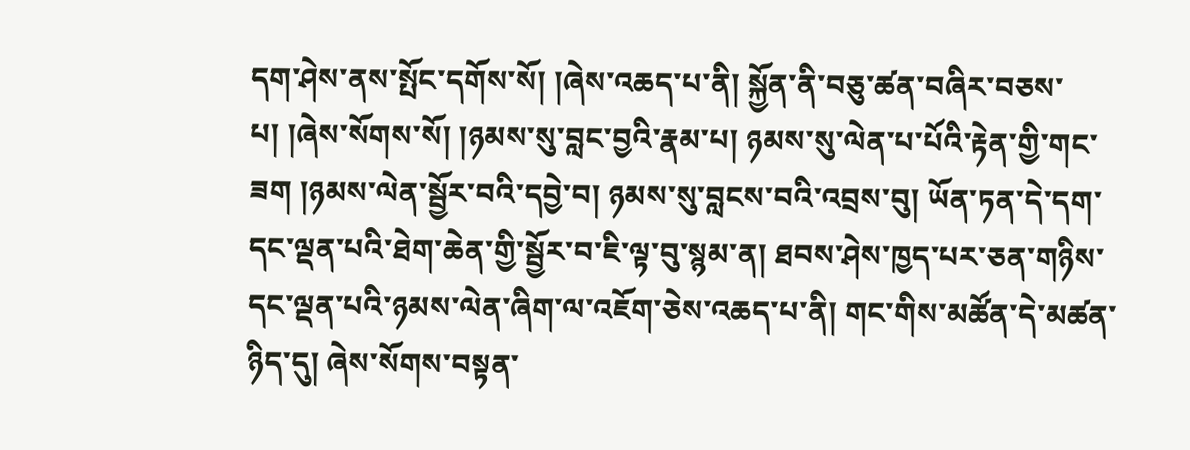དག་ཤེས་ནས་སྤོང་དགོས་སོ། །ཞེས་འཆད་པ་ནི། སྐྱོན་ནི་བཅུ་ཚན་བཞིར་བཅས་པ། །ཞེས་སོགས་སོ། །ཉམས་སུ་བླང་བྱའི་རྣམ་པ། ཉམས་སུ་ལེན་པ་པོའི་རྟེན་གྱི་གང་ཟག །ཉམས་ལེན་སྦྱོར་བའི་དབྱེ་བ། ཉམས་སུ་བླངས་བའི་འབྲས་བུ། ཡོན་ཏན་དེ་དག་དང་ལྡན་པའི་ཐེག་ཆེན་གྱི་སྦྱོར་བ་ཇི་ལྟ་བུ་སྙམ་ན། ཐབས་ཤེས་ཁྱད་པར་ཅན་གཉིས་དང་ལྡན་པའི་ཉམས་ལེན་ཞིག་ལ་འཇོག་ཅེས་འཆད་པ་ནི། གང་གིས་མཚོན་དེ་མཚན་ཉིད་དུ། ཞེས་སོགས་བསྟན་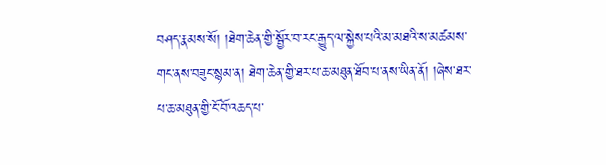བཤད་རྣམས་སོ། །ཐེག་ཆེན་གྱི་སྦྱོར་བ་རང་རྒྱུད་ལ་སྐྱེས་པའི་མ་མཐའི་ས་མཚམས་གང་ནས་བཟུང་སྙམ་ན། ཐེག་ཆེན་གྱི་ཐར་པ་ཆ་མཐུན་ཐོབ་པ་ནས་ཡིན་ནོ། །ཞེས་ཐར་པ་ཆ་མཐུན་གྱི་ངོ་བོ་འཆད་པ་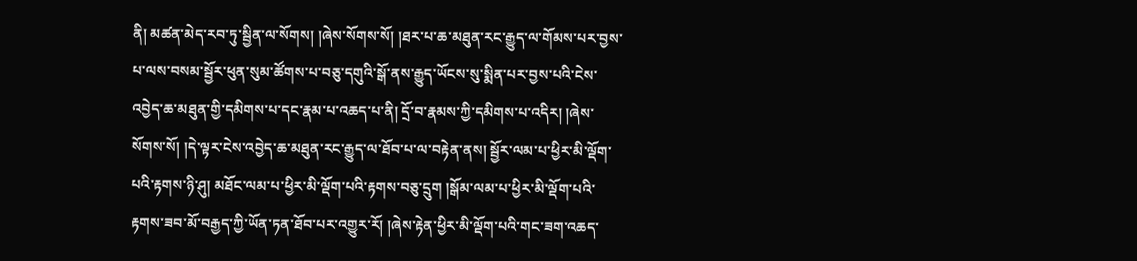ནི། མཚན་མེད་རབ་ཏུ་སྦྱིན་ལ་སོགས། །ཞེས་སོགས་སོ། །ཐར་པ་ཆ་མཐུན་རང་རྒྱུད་ལ་གོམས་པར་བྱས་པ་ལས་བསམ་སྦྱོར་ཕུན་སུམ་ཚོགས་པ་བཅུ་དགུའི་སྒོ་ནས་རྒྱུད་ཡོངས་སུ་སྨིན་པར་བྱས་པའི་ངེས་འབྱེད་ཆ་མཐུན་གྱི་དམིགས་པ་དང་རྣམ་པ་འཆད་པ་ནི། དྲོ་བ་རྣམས་ཀྱི་དམིགས་པ་འདིར། །ཞེས་སོགས་སོ། །དེ་ལྟར་ངེས་འབྱེད་ཆ་མཐུན་རང་རྒྱུད་ལ་ཐོབ་པ་ལ་བརྟེན་ནས། སྦྱོར་ལམ་པ་ཕྱིར་མི་ལྡོག་པའི་རྟགས་ཉི་ཤུ། མཐོང་ལམ་པ་ཕྱིར་མི་ལྡོག་པའི་རྟགས་བཅུ་དྲུག །སྒོམ་ལམ་པ་ཕྱིར་མི་ལྡོག་པའི་རྟགས་ཟབ་མོ་བརྒྱད་ཀྱི་ཡོན་ཏན་ཐོབ་པར་འགྱུར་རོ། །ཞེས་རྟེན་ཕྱིར་མི་ལྡོག་པའི་གང་ཟག་འཆད་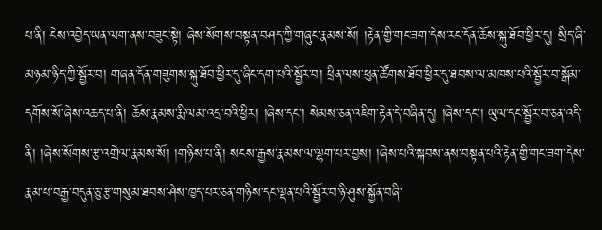པ་ནི། ངེས་འབྱེད་ཡན་ལག་ནས་བཟུང་སྟེ། ཞེས་སོགས་བསྟན་བཤད་ཀྱི་གཞུང་རྣམས་སོ། །རྟེན་གྱི་གང་ཟག་དེས་རང་དོན་ཆོས་སྐུ་ཐོབ་ཕྱིར་དུ། སྲིད་ཞི་མཉམ་ཉིད་ཀྱི་སྦྱོར་བ། གཞན་དོན་གཟུགས་སྐུ་ཐོབ་ཕྱིར་དུ་ཞིང་དག་པའི་སྦྱོར་བ། ཕྲིན་ལས་ཕུན་ཚོགས་ཐོབ་ཕྱིར་དུ་ཐབས་ལ་མཁས་པའི་སྦྱོར་བ་སྒོམ་དགོས་སོ་ཞེས་འཆད་པ་ནི། ཆོས་རྣམས་རྨི་ལམ་འདྲ་བའི་ཕྱིར། །ཞེས་དང་། སེམས་ཅན་འཇིག་རྟེན་དེ་བཞིན་དུ། །ཞེས་དང་། ཡུལ་དང་སྦྱོར་བ་ཅན་འདི་ནི། །ཞེས་སོགས་རྩ་འགྲེལ་རྣམས་སོ། །གཉིས་པ་ནི། སངས་རྒྱས་རྣམས་ལ་ལྷག་པར་བྱས། །ཞེས་པའི་སྐབས་ནས་བསྟན་པའི་རྟེན་གྱི་གང་ཟག་དེས་རྣམ་པ་བརྒྱ་བདུན་ཅུ་རྩ་གསུམ་ཐབས་ཤེས་ཁྱད་པར་ཅན་གཉིས་དང་ལྡན་པའི་སྦྱོར་བ་ཉི་ཤུས་སྐྱོན་བཞི་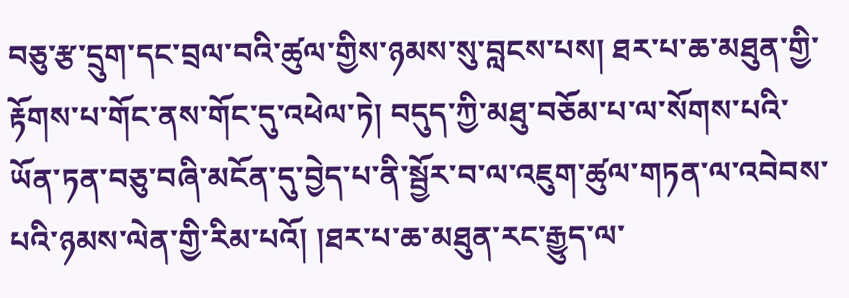བཅུ་རྩ་དྲུག་དང་བྲལ་བའི་ཚུལ་གྱིས་ཉམས་སུ་བླངས་པས། ཐར་པ་ཆ་མཐུན་གྱི་རྟོགས་པ་གོང་ནས་གོང་དུ་འཕེལ་ཏེ། བདུད་ཀྱི་མཐུ་བཅོམ་པ་ལ་སོགས་པའི་ཡོན་ཏན་བཅུ་བཞི་མངོན་དུ་བྱེད་པ་ནི་སྦྱོར་བ་ལ་འཇུག་ཚུལ་གཏན་ལ་འབེབས་པའི་ཉམས་ལེན་གྱི་རིམ་པའོ། །ཐར་པ་ཆ་མཐུན་རང་རྒྱུད་ལ་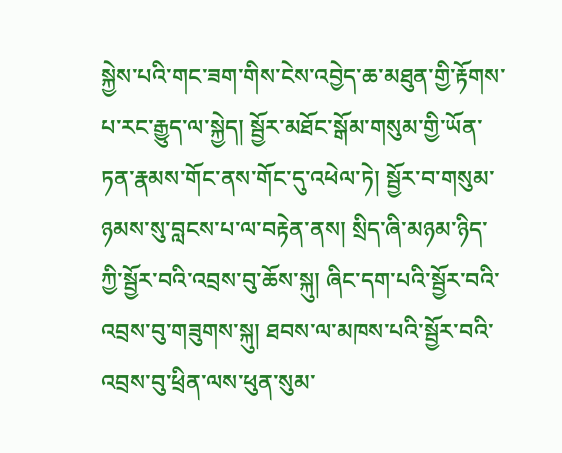སྐྱེས་པའི་གང་ཟག་གིས་ངེས་འབྱེད་ཆ་མཐུན་གྱི་རྟོགས་པ་རང་རྒྱུད་ལ་སྐྱེད། སྦྱོར་མཐོང་སྒོམ་གསུམ་གྱི་ཡོན་ཏན་རྣམས་གོང་ནས་གོང་དུ་འཕེལ་ཏེ། སྦྱོར་བ་གསུམ་ཉམས་སུ་བླངས་པ་ལ་བརྟེན་ནས། སྲིད་ཞི་མཉམ་ཉིད་ཀྱི་སྦྱོར་བའི་འབྲས་བུ་ཆོས་སྐུ། ཞིང་དག་པའི་སྦྱོར་བའི་འབྲས་བུ་གཟུགས་སྐུ། ཐབས་ལ་མཁས་པའི་སྦྱོར་བའི་འབྲས་བུ་ཕྲིན་ལས་ཕུན་སུམ་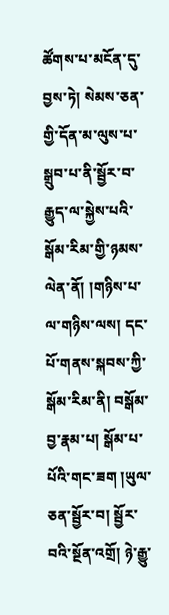ཚོགས་པ་མངོན་དུ་བྱས་ཏེ། སེམས་ཅན་གྱི་དོན་མ་ལུས་པ་སྒྲུབ་པ་ནི་སྦྱོར་བ་རྒྱུད་ལ་སྐྱེས་པའི་སྒོམ་རིམ་གྱི་ཉམས་ལེན་ནོ། །གཉིས་པ་ལ་གཉིས་ལས། དང་པོ་གནས་སྐབས་ཀྱི་སྒོམ་རིམ་ནི། བསྒོམ་བྱ་རྣམ་པ། སྒོམ་པ་པོའི་གང་ཟག །ཡུལ་ཅན་སྦྱོར་བ། སྦྱོར་བའི་སྔོན་འགྲོ། ཉེ་རྒྱུ་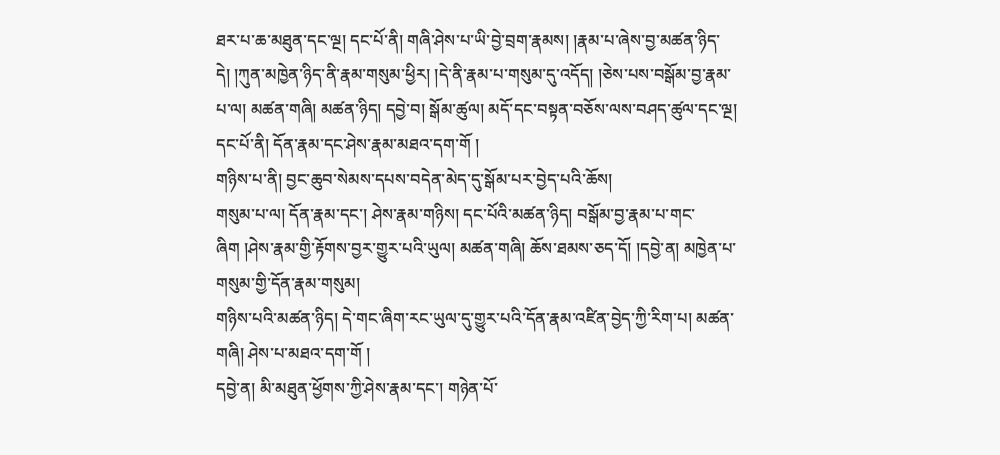ཐར་པ་ཆ་མཐུན་དང་ལྔ། དང་པོ་ནི། གཞི་ཤེས་པ་ཡི་བྱེ་བྲག་རྣམས། །རྣམ་པ་ཞེས་བྱ་མཚན་ཉིད་དེ། །ཀུན་མཁྱེན་ཉིད་ནི་རྣམ་གསུམ་ཕྱིར། །དེ་ནི་རྣམ་པ་གསུམ་དུ་འདོད། །ཅེས་པས་བསྒོམ་བྱ་རྣམ་པ་ལ། མཚན་གཞི། མཚན་ཉིད། དབྱེ་བ། སྒོམ་ཚུལ། མདོ་དང་བསྟན་བཅོས་ལས་བཤད་ཚུལ་དང་ལྔ།
དང་པོ་ནི། དོན་རྣམ་དང་ཤེས་རྣམ་མཐའ་དག་གོ །
གཉིས་པ་ནི། བྱང་ཆུབ་སེམས་དཔས་བདེན་མེད་དུ་སྒོམ་པར་བྱེད་པའི་ཆོས།
གསུམ་པ་ལ། དོན་རྣམ་དང་། ཤེས་རྣམ་གཉིས། དང་པོའི་མཚན་ཉིད། བསྒོམ་བྱ་རྣམ་པ་གང་ཞིག །ཤེས་རྣམ་གྱི་རྟོགས་བྱར་གྱུར་པའི་ཡུལ། མཚན་གཞི། ཆོས་ཐམས་ཅད་དོ། །དབྱེ་ན། མཁྱེན་པ་གསུམ་གྱི་དོན་རྣམ་གསུམ།
གཉིས་པའི་མཚན་ཉིད། དེ་གང་ཞིག་རང་ཡུལ་དུ་གྱུར་པའི་དོན་རྣམ་འཛིན་བྱེད་ཀྱི་རིག་པ། མཚན་གཞི། ཤེས་པ་མཐའ་དག་གོ །
དབྱེ་ན། མི་མཐུན་ཕྱོགས་ཀྱི་ཤེས་རྣམ་དང་། གཉེན་པོ་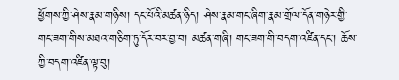ཕྱོགས་ཀྱི་ཤེས་རྣམ་གཉིས། དང་པོའི་མཚན་ཉིད། ཤེས་རྣམ་གང་ཞིག་རྣམ་གྲོལ་དོན་གཉེར་གྱི་གང་ཟག་གིས་མཐའ་གཅིག་ཏུ་དོར་བར་བྱ་བ། མཚན་གཞི། གང་ཟག་གི་བདག་འཛིན་དང་། ཆོས་ཀྱི་བདག་འཛིན་ལྟ་བུ།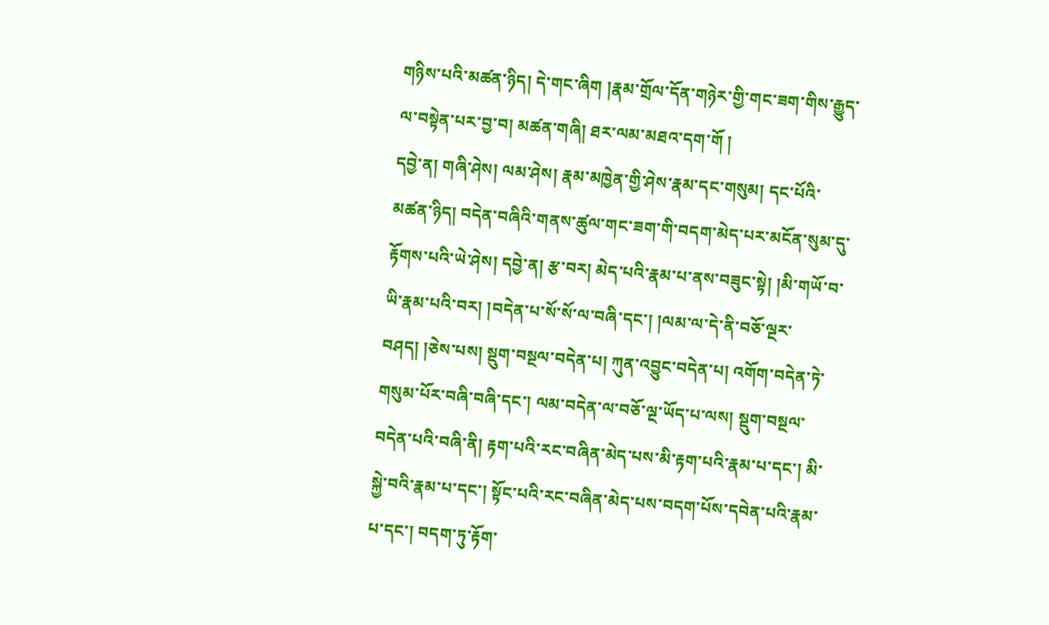གཉིས་པའི་མཚན་ཉིད། དེ་གང་ཞིག །རྣམ་གྲོལ་དོན་གཉེར་གྱི་གང་ཟག་གིས་རྒྱུད་ལ་བསྟེན་པར་བྱ་བ། མཚན་གཞི། ཐར་ལམ་མཐའ་དག་གོ །
དབྱེ་ན། གཞི་ཤེས། ལམ་ཤེས། རྣམ་མཁྱེན་གྱི་ཤེས་རྣམ་དང་གསུམ། དང་པོའི་མཚན་ཉིད། བདེན་བཞིའི་གནས་ཚུལ་གང་ཟག་གི་བདག་མེད་པར་མངོན་སུམ་དུ་རྟོགས་པའི་ཡེ་ཤེས། དབྱེ་ན། རྩ་བར། མེད་པའི་རྣམ་པ་ནས་བཟུང་སྟེ། །མི་གཡོ་བ་ཡི་རྣམ་པའི་བར། །བདེན་པ་སོ་སོ་ལ་བཞི་དང་། །ལམ་ལ་དེ་ནི་བཅོ་ལྔར་བཤད། །ཅེས་པས། སྡུག་བསྔལ་བདེན་པ། ཀུན་འབྱུང་བདེན་པ། འགོག་བདེན་ཏེ་གསུམ་པོར་བཞི་བཞི་དང་། ལམ་བདེན་ལ་བཅོ་ལྔ་ཡོད་པ་ལས། སྡུག་བསྔལ་བདེན་པའི་བཞི་ནི། རྟག་པའི་རང་བཞིན་མེད་པས་མི་རྟག་པའི་རྣམ་པ་དང་། མི་སྐྱེ་བའི་རྣམ་པ་དང་། སྟོང་པའི་རང་བཞིན་མེད་པས་བདག་པོས་དབེན་པའི་རྣམ་པ་དང་། བདག་ཏུ་རྟོག་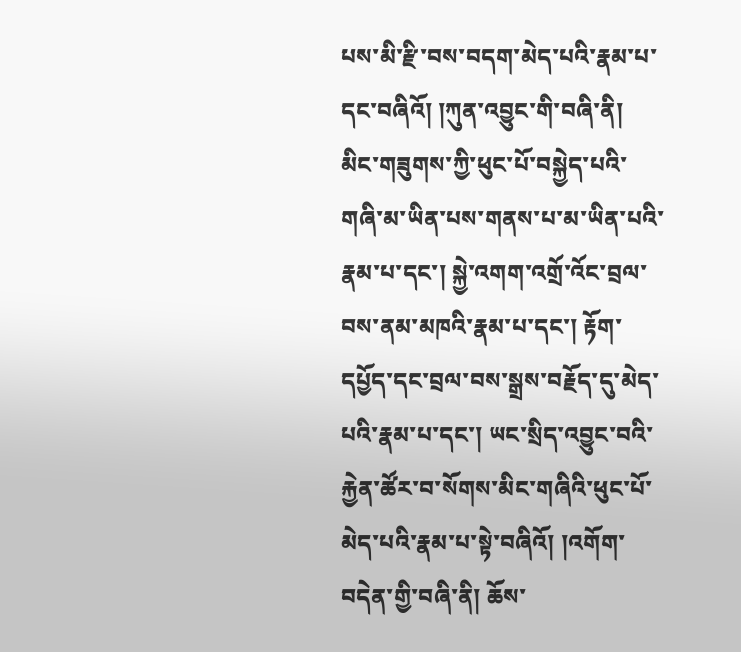པས་མི་རྫི་བས་བདག་མེད་པའི་རྣམ་པ་དང་བཞིའོ། །ཀུན་འབྱུང་གི་བཞི་ནི། མིང་གཟུགས་ཀྱི་ཕུང་པོ་བསྐྱེད་པའི་གཞི་མ་ཡིན་པས་གནས་པ་མ་ཡིན་པའི་རྣམ་པ་དང་། སྐྱེ་འགག་འགྲོ་འོང་བྲལ་བས་ནམ་མཁའི་རྣམ་པ་དང་། རྟོག་དཔྱོད་དང་བྲལ་བས་སྒྲས་བརྗོད་དུ་མེད་པའི་རྣམ་པ་དང་། ཡང་སྲིད་འབྱུང་བའི་རྐྱེན་ཚོར་བ་སོགས་མིང་གཞིའི་ཕུང་པོ་མེད་པའི་རྣམ་པ་སྟེ་བཞིའོ། །འགོག་བདེན་གྱི་བཞི་ནི། ཆོས་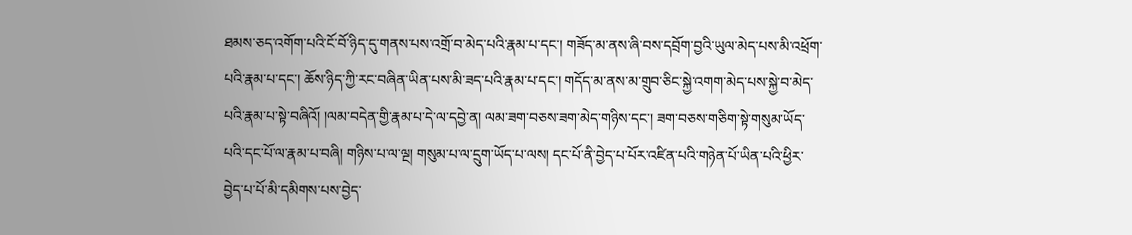ཐམས་ཅད་འགོག་པའི་ངོ་བོ་ཉིད་དུ་གནས་པས་འགྲོ་བ་མེད་པའི་རྣམ་པ་དང་། གཟོད་མ་ནས་ཞི་བས་དབྲོག་བྱའི་ཡུལ་མེད་པས་མི་འཕྲོག་པའི་རྣམ་པ་དང་། ཆོས་ཉིད་ཀྱི་རང་བཞིན་ཡིན་པས་མི་ཟད་པའི་རྣམ་པ་དང་། གདོད་མ་ནས་མ་གྲུབ་ཅིང་སྐྱེ་འགག་མེད་པས་སྐྱེ་བ་མེད་པའི་རྣམ་པ་སྟེ་བཞིའོ། །ལམ་བདེན་གྱི་རྣམ་པ་དེ་ལ་དབྱེ་ན། ལམ་ཟག་བཅས་ཟག་མེད་གཉིས་དང་། ཟག་བཅས་གཅིག་སྟེ་གསུམ་ཡོད་པའི་དང་པོ་ལ་རྣམ་པ་བཞི། གཉིས་པ་ལ་ལྔ། གསུམ་པ་ལ་དྲུག་ཡོད་པ་ལས། དང་པོ་ནི་བྱེད་པ་པོར་འཛིན་པའི་གཉེན་པོ་ཡིན་པའི་ཕྱིར་བྱེད་པ་པོ་མི་དམིགས་པས་བྱེད་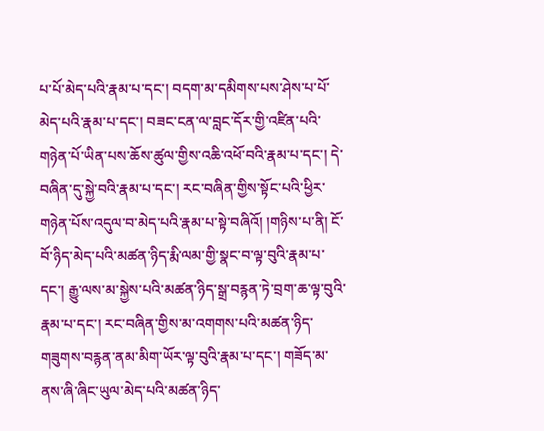པ་པོ་མེད་པའི་རྣམ་པ་དང་། བདག་མ་དམིགས་པས་ཤེས་པ་པོ་མེད་པའི་རྣམ་པ་དང་། བཟང་ངན་ལ་བླང་དོར་གྱི་འཛིན་པའི་གཉེན་པོ་ཡིན་པས་ཆོས་ཚུལ་གྱིས་འཆི་འཕོ་བའི་རྣམ་པ་དང་། དེ་བཞིན་དུ་སྐྱེ་བའི་རྣམ་པ་དང་། རང་བཞིན་གྱིས་སྟོང་པའི་ཕྱིར་གཉེན་པོས་འདུལ་བ་མེད་པའི་རྣམ་པ་སྟེ་བཞིའོ། །གཉིས་པ་ནི། ངོ་བོ་ཉིད་མེད་པའི་མཚན་ཉིད་རྨི་ལམ་གྱི་སྣང་བ་ལྟ་བུའི་རྣམ་པ་དང་། རྒྱུ་ལས་མ་སྐྱེས་པའི་མཚན་ཉིད་སྒྲ་བརྙན་ཏེ་བྲག་ཆ་ལྟ་བུའི་རྣམ་པ་དང་། རང་བཞིན་གྱིས་མ་འགགས་པའི་མཚན་ཉིད་གཟུགས་བརྙན་ནམ་མིག་ཡོར་ལྟ་བུའི་རྣམ་པ་དང་། གཟོད་མ་ནས་ཞི་ཞིང་ཡུལ་མེད་པའི་མཚན་ཉིད་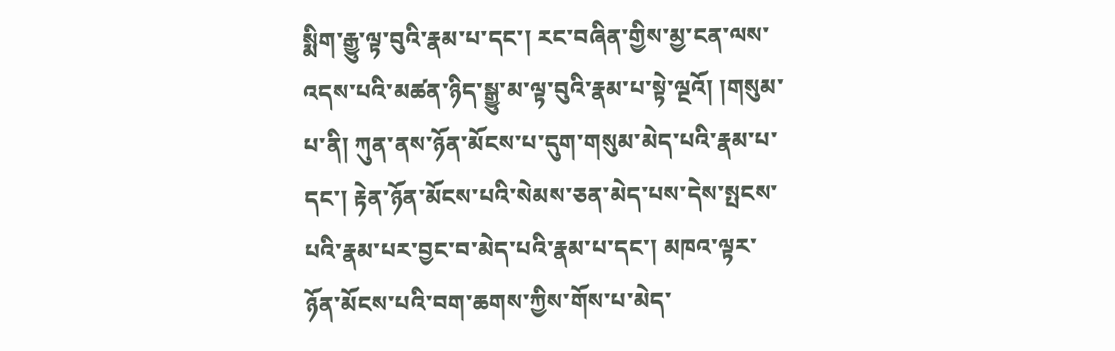སྨིག་རྒྱུ་ལྟ་བུའི་རྣམ་པ་དང་། རང་བཞིན་གྱིས་མྱ་ངན་ལས་འདས་པའི་མཚན་ཉིད་སྒྱུ་མ་ལྟ་བུའི་རྣམ་པ་སྟེ་ལྔའོ། །གསུམ་པ་ནི། ཀུན་ནས་ཉོན་མོངས་པ་དུག་གསུམ་མེད་པའི་རྣམ་པ་དང་། རྟེན་ཉོན་མོངས་པའི་སེམས་ཅན་མེད་པས་དེས་སྤངས་པའི་རྣམ་པར་བྱང་བ་མེད་པའི་རྣམ་པ་དང་། མཁའ་ལྟར་ཉོན་མོངས་པའི་བག་ཆགས་ཀྱིས་གོས་པ་མེད་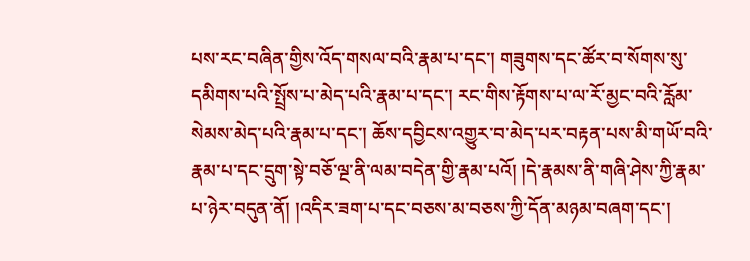པས་རང་བཞིན་གྱིས་འོད་གསལ་བའི་རྣམ་པ་དང་། གཟུགས་དང་ཚོར་བ་སོགས་སུ་དམིགས་པའི་སྤྲོས་པ་མེད་པའི་རྣམ་པ་དང་། རང་གིས་རྟོགས་པ་ལ་རོ་མྱང་བའི་རློམ་སེམས་མེད་པའི་རྣམ་པ་དང་། ཆོས་དབྱིངས་འགྱུར་བ་མེད་པར་བརྟན་པས་མི་གཡོ་བའི་རྣམ་པ་དང་དྲུག་སྟེ་བཅོ་ལྔ་ནི་ལམ་བདེན་གྱི་རྣམ་པའོ། །དེ་རྣམས་ནི་གཞི་ཤེས་ཀྱི་རྣམ་པ་ཉེར་བདུན་ནོ། །འདིར་ཟག་པ་དང་བཅས་མ་བཅས་ཀྱི་དོན་མཉམ་བཞག་དང་།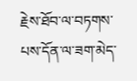རྗེས་ཐོབ་ལ་བཏགས་པས་དོན་ལ་ཟག་མེད་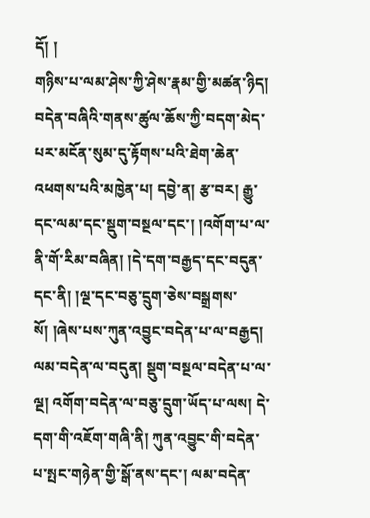དོ། །
གཉིས་པ་ལམ་ཤེས་ཀྱི་ཤེས་རྣམ་གྱི་མཚན་ཉིད། བདེན་བཞིའི་གནས་ཚུལ་ཆོས་ཀྱི་བདག་མེད་པར་མངོན་སུམ་དུ་རྟོགས་པའི་ཐེག་ཆེན་འཕགས་པའི་མཁྱེན་པ། དབྱེ་ན། རྩ་བར། རྒྱུ་དང་ལམ་དང་སྡུག་བསྔལ་དང་། །འགོག་པ་ལ་ནི་གོ་རིམ་བཞིན། །དེ་དག་བརྒྱད་དང་བདུན་དང་ནི། །ལྔ་དང་བཅུ་དྲུག་ཅེས་བསྒྲགས་སོ། །ཞེས་པས་ཀུན་འབྱུང་བདེན་པ་ལ་བརྒྱད། ལམ་བདེན་ལ་བདུན། སྡུག་བསྔལ་བདེན་པ་ལ་ལྔ། འགོག་བདེན་ལ་བཅུ་དྲུག་ཡོད་པ་ལས། དེ་དག་གི་འཇོག་གཞི་ནི། ཀུན་འབྱུང་གི་བདེན་པ་སྤང་གཉེན་གྱི་སྒོ་ནས་དང་། ལམ་བདེན་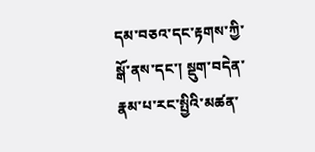དམ་བཅའ་དང་རྟགས་ཀྱི་སྒོ་ནས་དང་། སྡུག་བདེན་རྣམ་པ་རང་སྤྱིའི་མཚན་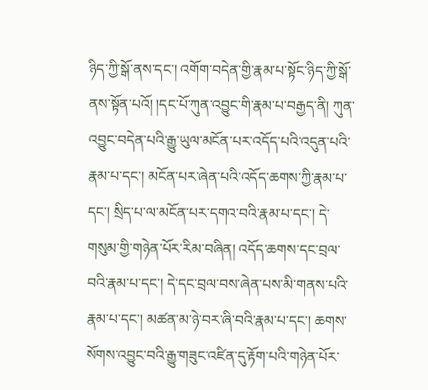ཉིད་ཀྱི་སྒོ་ནས་དང་། འགོག་བདེན་གྱི་རྣམ་པ་སྟོང་ཉིད་ཀྱི་སྒོ་ནས་སྟོན་པའོ། །དང་པོ་ཀུན་འབྱུང་གི་རྣམ་པ་བརྒྱད་ནི། ཀུན་འབྱུང་བདེན་པའི་རྒྱུ་ཡུལ་མངོན་པར་འདོད་པའི་འདུན་པའི་རྣམ་པ་དང་། མངོན་པར་ཞེན་པའི་འདོད་ཆགས་ཀྱི་རྣམ་པ་དང་། སྲིད་པ་ལ་མངོན་པར་དགའ་བའི་རྣམ་པ་དང་། དེ་གསུམ་གྱི་གཉེན་པོར་རིམ་བཞིན། འདོད་ཆགས་དང་བྲལ་བའི་རྣམ་པ་དང་། དེ་དང་བྲལ་བས་ཞེན་པས་མི་གནས་པའི་རྣམ་པ་དང་། མཚན་མ་ཉེ་བར་ཞི་བའི་རྣམ་པ་དང་། ཆགས་སོགས་འབྱུང་བའི་རྒྱུ་གཟུང་འཛིན་དུ་རྟོག་པའི་གཉེན་པོར་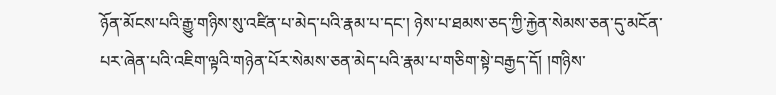ཉོན་མོངས་པའི་རྒྱུ་གཉིས་སུ་འཛིན་པ་མེད་པའི་རྣམ་པ་དང་། ཉེས་པ་ཐམས་ཅད་ཀྱི་རྐྱེན་སེམས་ཅན་དུ་མངོན་པར་ཞེན་པའི་འཇིག་ལྟའི་གཉེན་པོར་སེམས་ཅན་མེད་པའི་རྣམ་པ་གཅིག་སྟེ་བརྒྱད་དོ། །གཉིས་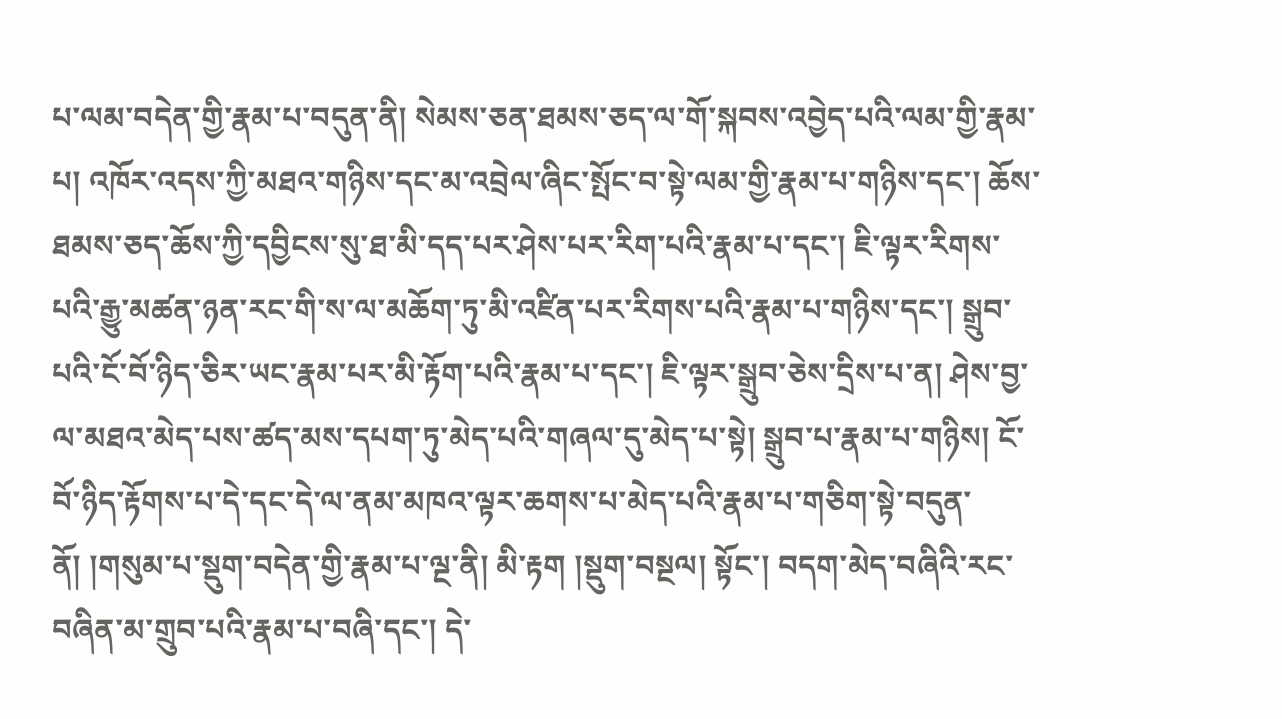པ་ལམ་བདེན་གྱི་རྣམ་པ་བདུན་ནི། སེམས་ཅན་ཐམས་ཅད་ལ་གོ་སྐབས་འབྱེད་པའི་ལམ་གྱི་རྣམ་པ། འཁོར་འདས་ཀྱི་མཐའ་གཉིས་དང་མ་འབྲེལ་ཞིང་སྤོང་བ་སྟེ་ལམ་གྱི་རྣམ་པ་གཉིས་དང་། ཆོས་ཐམས་ཅད་ཆོས་ཀྱི་དབྱིངས་སུ་ཐ་མི་དད་པར་ཤེས་པར་རིག་པའི་རྣམ་པ་དང་། ཇི་ལྟར་རིགས་པའི་རྒྱུ་མཚན་ཉན་རང་གི་ས་ལ་མཆོག་ཏུ་མི་འཛིན་པར་རིགས་པའི་རྣམ་པ་གཉིས་དང་། སྒྲུབ་པའི་ངོ་བོ་ཉིད་ཅིར་ཡང་རྣམ་པར་མི་རྟོག་པའི་རྣམ་པ་དང་། ཇི་ལྟར་སྒྲུབ་ཅེས་དྲིས་པ་ན། ཤེས་བྱ་ལ་མཐའ་མེད་པས་ཚད་མས་དཔག་ཏུ་མེད་པའི་གཞལ་དུ་མེད་པ་སྟེ། སྒྲུབ་པ་རྣམ་པ་གཉིས། ངོ་བོ་ཉིད་རྟོགས་པ་དེ་དང་དེ་ལ་ནམ་མཁའ་ལྟར་ཆགས་པ་མེད་པའི་རྣམ་པ་གཅིག་སྟེ་བདུན་ནོ། །གསུམ་པ་སྡུག་བདེན་གྱི་རྣམ་པ་ལྔ་ནི། མི་རྟག །སྡུག་བསྔལ། སྟོང་། བདག་མེད་བཞིའི་རང་བཞིན་མ་གྲུབ་པའི་རྣམ་པ་བཞི་དང་། དེ་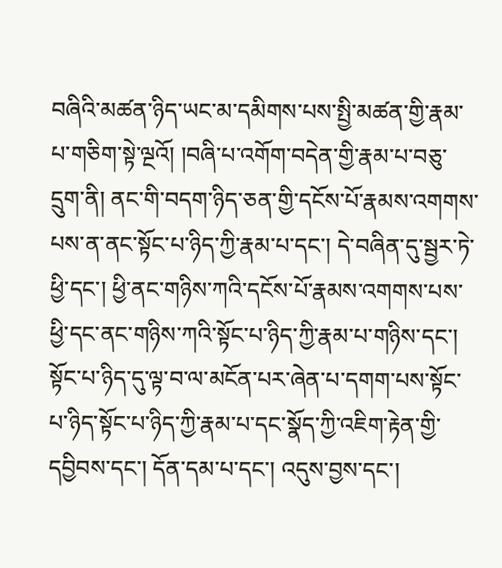བཞིའི་མཚན་ཉིད་ཡང་མ་དམིགས་པས་སྤྱི་མཚན་གྱི་རྣམ་པ་གཅིག་སྟེ་ལྔའོ། །བཞི་པ་འགོག་བདེན་གྱི་རྣམ་པ་བཅུ་དྲུག་ནི། ནང་གི་བདག་ཉིད་ཅན་གྱི་དངོས་པོ་རྣམས་འགགས་པས་ན་ནང་སྟོང་པ་ཉིད་ཀྱི་རྣམ་པ་དང་། དེ་བཞིན་དུ་སྦྱར་ཏེ་ཕྱི་དང་། ཕྱི་ནང་གཉིས་ཀའི་དངོས་པོ་རྣམས་འགགས་པས་ཕྱི་དང་ནང་གཉིས་ཀའི་སྟོང་པ་ཉིད་ཀྱི་རྣམ་པ་གཉིས་དང་། སྟོང་པ་ཉིད་དུ་ལྟ་བ་ལ་མངོན་པར་ཞེན་པ་དགག་པས་སྟོང་པ་ཉིད་སྟོང་པ་ཉིད་ཀྱི་རྣམ་པ་དང་སྣོད་ཀྱི་འཇིག་རྟེན་གྱི་དབྱིབས་དང་། དོན་དམ་པ་དང་། འདུས་བྱས་དང་།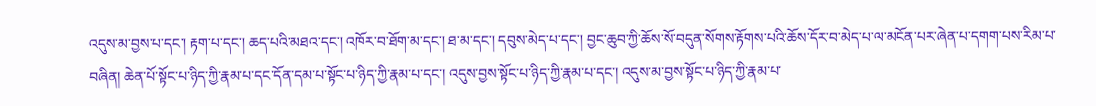འདུས་མ་བྱས་པ་དང་། རྟག་པ་དང་། ཆད་པའི་མཐའ་དང་། འཁོར་བ་ཐོག་མ་དང་། ཐ་མ་དང་། དབུས་མེད་པ་དང་། བྱང་ཆུབ་ཀྱི་ཆོས་སོ་བདུན་སོགས་རྟོགས་པའི་ཆོས་དོར་བ་མེད་པ་ལ་མངོན་པར་ཞེན་པ་དགག་པས་རིམ་པ་བཞིན། ཆེན་པོ་སྟོང་པ་ཉིད་ཀྱི་རྣམ་པ་དང་དོན་དམ་པ་སྟོང་པ་ཉིད་ཀྱི་རྣམ་པ་དང་། འདུས་བྱས་སྟོང་པ་ཉིད་ཀྱི་རྣམ་པ་དང་། འདུས་མ་བྱས་སྟོང་པ་ཉིད་ཀྱི་རྣམ་པ་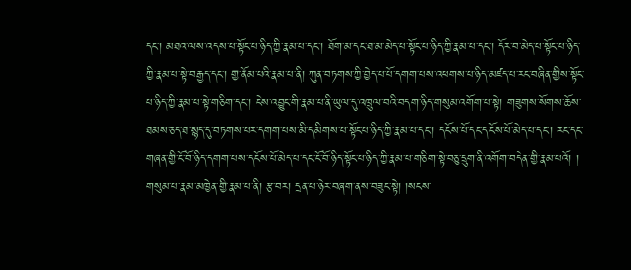དང་། མཐའ་ལས་འདས་པ་སྟོང་པ་ཉིད་ཀྱི་རྣམ་པ་དང་། ཐོག་མ་དང་ཐ་མ་མེད་པ་སྟོང་པ་ཉིད་ཀྱི་རྣམ་པ་དང་། དོར་བ་མེད་པ་སྟོང་པ་ཉིད་ཀྱི་རྣམ་པ་སྟེ་བརྒྱད་དང་། གྱ་ནོམ་པའི་རྣམ་པ་ནི། ཀུན་བཏགས་ཀྱི་བྱེད་པ་པོ་དགག་པས་འཕགས་པ་ཉིད་མཛད་པ་རང་བཞིན་གྱིས་སྟོང་པ་ཉིད་ཀྱི་རྣམ་པ་སྟེ་གཅིག་དང་། ངེས་འབྱུང་གི་རྣམ་པ་ནི་ཡུལ་དུ་འཁྲུལ་བའི་བདག་ཉིད་གསུམ་འགོག་པ་སྟེ། གཟུགས་སོགས་ཆོས་ཐམས་ཅད་ཐ་སྙད་དུ་བཏགས་པར་དགག་པས་མི་དམིགས་པ་སྟོང་པ་ཉིད་ཀྱི་རྣམ་པ་དང་། དངོས་པོ་དང་དངོས་པོ་མེད་པ་དང་། རང་དང་གཞན་གྱི་ངོ་བོ་ཉིད་དགག་པས་དངོས་པོ་མེད་པ་དང་ངོ་བོ་ཉིད་སྟོང་པ་ཉིད་ཀྱི་རྣམ་པ་གཅིག་སྟེ་བཅུ་དྲུག་ནི་འགོག་བདེན་གྱི་རྣམ་པའོ། །
གསུམ་པ་རྣམ་མཁྱེན་གྱི་རྣམ་པ་ནི། རྩ་བར། དྲན་པ་ཉེར་བཞག་ནས་བཟུང་སྟེ། །སངས་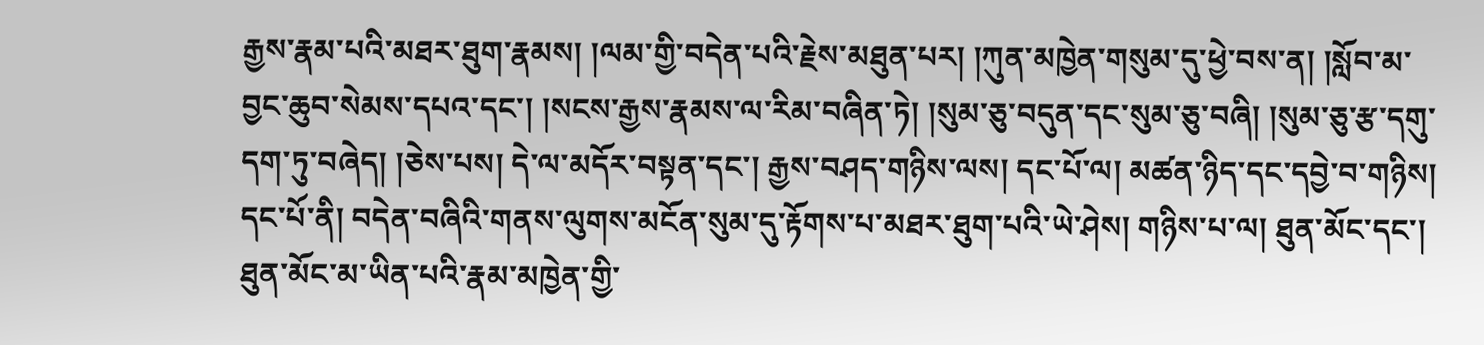རྒྱས་རྣམ་པའི་མཐར་ཐུག་རྣམས། །ལམ་གྱི་བདེན་པའི་རྗེས་མཐུན་པར། །ཀུན་མཁྱེན་གསུམ་དུ་ཕྱེ་བས་ན། །སློབ་མ་བྱང་ཆུབ་སེམས་དཔའ་དང་། །སངས་རྒྱས་རྣམས་ལ་རིམ་བཞིན་ཏེ། །སུམ་ཅུ་བདུན་དང་སུམ་ཅུ་བཞི། །སུམ་ཅུ་རྩ་དགུ་དག་ཏུ་བཞེད། །ཅེས་པས། དེ་ལ་མདོར་བསྟན་དང་། རྒྱས་བཤད་གཉིས་ལས། དང་པོ་ལ། མཚན་ཉིད་དང་དབྱེ་བ་གཉིས། དང་པོ་ནི། བདེན་བཞིའི་གནས་ལུགས་མངོན་སུམ་དུ་རྟོགས་པ་མཐར་ཐུག་པའི་ཡེ་ཤེས། གཉིས་པ་ལ། ཐུན་མོང་དང་། ཐུན་མོང་མ་ཡིན་པའི་རྣམ་མཁྱེན་གྱི་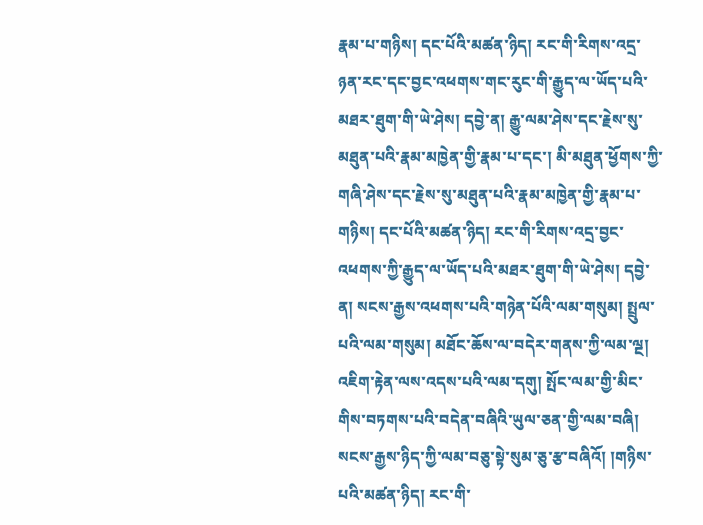རྣམ་པ་གཉིས། དང་པོའི་མཚན་ཉིད། རང་གི་རིགས་འདྲ་ཉན་རང་དང་བྱང་འཕགས་གང་རུང་གི་རྒྱུད་ལ་ཡོད་པའི་མཐར་ཐུག་གི་ཡེ་ཤེས། དབྱེ་ན། རྒྱུ་ལམ་ཤེས་དང་རྗེས་སུ་མཐུན་པའི་རྣམ་མཁྱེན་གྱི་རྣམ་པ་དང་། མི་མཐུན་ཕྱོགས་ཀྱི་གཞི་ཤེས་དང་རྗེས་སུ་མཐུན་པའི་རྣམ་མཁྱེན་གྱི་རྣམ་པ་གཉིས། དང་པོའི་མཚན་ཉིད། རང་གི་རིགས་འདྲ་བྱང་འཕགས་ཀྱི་རྒྱུད་ལ་ཡོད་པའི་མཐར་ཐུག་གི་ཡེ་ཤེས། དབྱེ་ན། སངས་རྒྱས་འཕགས་པའི་གཉེན་པོའི་ལམ་གསུམ། སྤྲུལ་པའི་ལམ་གསུམ། མཐོང་ཆོས་ལ་བདེར་གནས་ཀྱི་ལམ་ལྔ། འཇིག་རྟེན་ལས་འདས་པའི་ལམ་དགུ། སྤོང་ལམ་གྱི་མིང་གིས་བཏགས་པའི་བདེན་བཞིའི་ཡུལ་ཅན་གྱི་ལམ་བཞི། སངས་རྒྱས་ཉིད་ཀྱི་ལམ་བཅུ་སྟེ་སུམ་ཅུ་རྩ་བཞིའོ། །གཉིས་པའི་མཚན་ཉིད། རང་གི་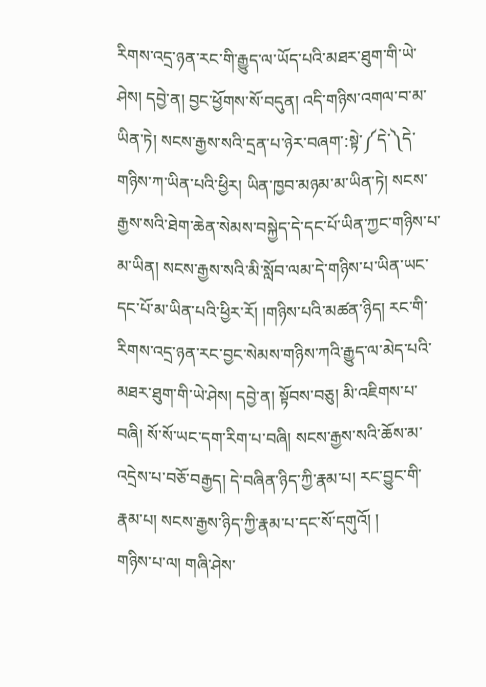རིགས་འདྲ་ཉན་རང་གི་རྒྱུད་ལ་ཡོད་པའི་མཐར་ཐུག་གི་ཡེ་ཤེས། དབྱེ་ན། བྱང་ཕྱོགས་སོ་བདུན། འདི་གཉིས་འགལ་བ་མ་ཡིན་ཏེ། སངས་རྒྱས་སའི་དྲན་པ་ཉེར་བཞག་:སྟེ་༼དེ་༽དེ་གཉིས་ཀ་ཡིན་པའི་ཕྱིར། ཡིན་ཁྱབ་མཉམ་མ་ཡིན་ཏེ། སངས་རྒྱས་སའི་ཐེག་ཆེན་སེམས་བསྐྱེད་དེ་དང་པོ་ཡིན་ཀྱང་གཉིས་པ་མ་ཡིན། སངས་རྒྱས་སའི་མི་སློབ་ལམ་དེ་གཉིས་པ་ཡིན་ཡང་དང་པོ་མ་ཡིན་པའི་ཕྱིར་རོ། །གཉིས་པའི་མཚན་ཉིད། རང་གི་རིགས་འདྲ་ཉན་རང་བྱང་སེམས་གཉིས་ཀའི་རྒྱུད་ལ་མེད་པའི་མཐར་ཐུག་གི་ཡེ་ཤེས། དབྱེ་ན། སྟོབས་བཅུ། མི་འཇིགས་པ་བཞི། སོ་སོ་ཡང་དག་རིག་པ་བཞི། སངས་རྒྱས་སའི་ཆོས་མ་འདྲེས་པ་བཅོ་བརྒྱད། དེ་བཞིན་ཉིད་ཀྱི་རྣམ་པ། རང་བྱུང་གི་རྣམ་པ། སངས་རྒྱས་ཉིད་ཀྱི་རྣམ་པ་དང་སོ་དགུའོ། །
གཉིས་པ་ལ། གཞི་ཤེས་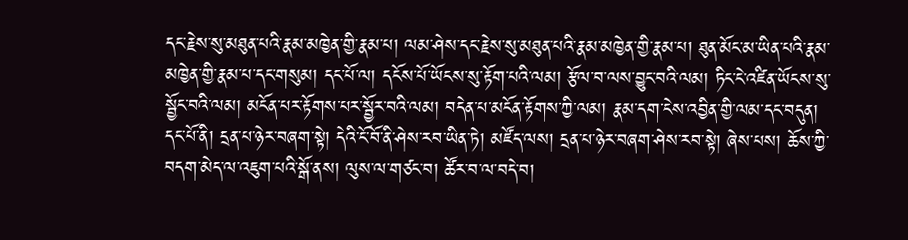དང་རྗེས་སུ་མཐུན་པའི་རྣམ་མཁྱེན་གྱི་རྣམ་པ། ལམ་ཤེས་དང་རྗེས་སུ་མཐུན་པའི་རྣམ་མཁྱེན་གྱི་རྣམ་པ། ཐུན་མོང་མ་ཡིན་པའི་རྣམ་མཁྱེན་གྱི་རྣམ་པ་དང་གསུམ། དང་པོ་ལ། དངོས་པོ་ཡོངས་སུ་རྟོག་པའི་ལམ། རྩོལ་བ་ལས་བྱུང་བའི་ལམ། ཏིང་ངེ་འཛིན་ཡོངས་སུ་སྦྱོང་བའི་ལམ། མངོན་པར་རྟོགས་པར་སྦྱོར་བའི་ལམ། བདེན་པ་མངོན་རྟོགས་ཀྱི་ལམ། རྣམ་དག་ངེས་འབྱིན་གྱི་ལམ་དང་བདུན། དང་པོ་ནི། དྲན་པ་ཉེར་བཞག་སྟེ། དེའི་ངོ་བོ་ནི་ཤེས་རབ་ཡིན་ཏེ། མཛོད་ལས། དྲན་པ་ཉེར་བཞག་ཤེས་རབ་སྟེ། ཞེས་པས། ཆོས་ཀྱི་བདག་མེད་ལ་འཇུག་པའི་སྒོ་ནས། ལུས་ལ་གཙང་བ། ཚོར་བ་ལ་བདེ་བ།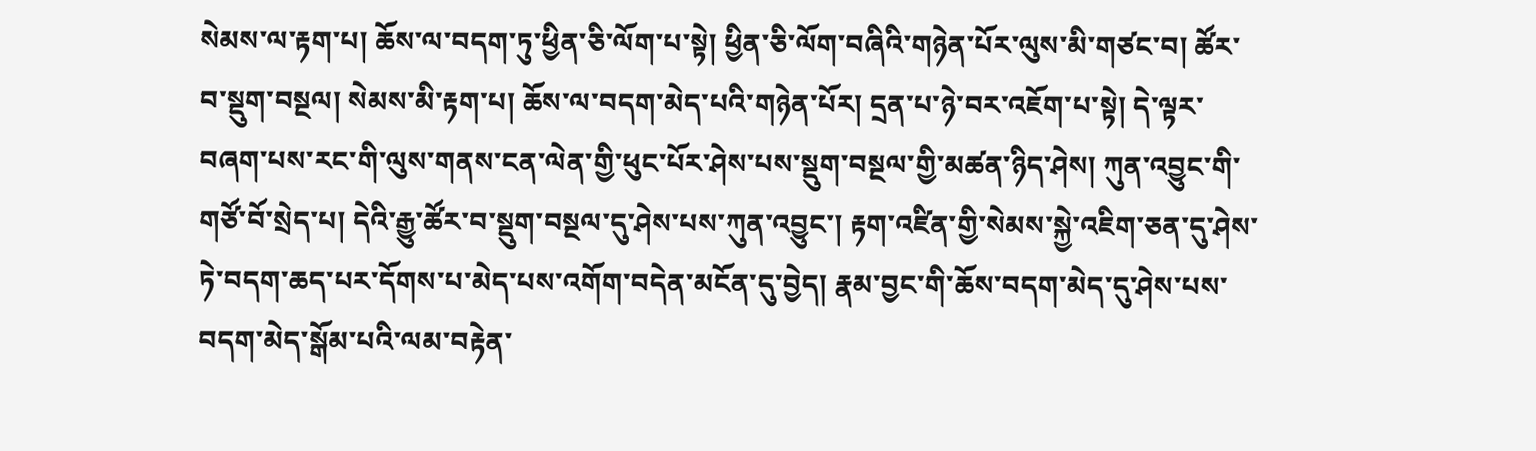སེམས་ལ་རྟག་པ། ཆོས་ལ་བདག་ཏུ་ཕྱིན་ཅི་ལོག་པ་སྟེ། ཕྱིན་ཅི་ལོག་བཞིའི་གཉེན་པོར་ལུས་མི་གཙང་བ། ཚོར་བ་སྡུག་བསྔལ། སེམས་མི་རྟག་པ། ཆོས་ལ་བདག་མེད་པའི་གཉེན་པོར། དྲན་པ་ཉེ་བར་འཇོག་པ་སྟེ། དེ་ལྟར་བཞག་པས་རང་གི་ལུས་གནས་ངན་ལེན་གྱི་ཕུང་པོར་ཤེས་པས་སྡུག་བསྔལ་གྱི་མཚན་ཉིད་ཤེས། ཀུན་འབྱུང་གི་གཙོ་བོ་སྲེད་པ། དེའི་རྒྱུ་ཚོར་བ་སྡུག་བསྔལ་དུ་ཤེས་པས་ཀུན་འབྱུང་། རྟག་འཛིན་གྱི་སེམས་སྐྱེ་འཇིག་ཅན་དུ་ཤེས་ཏེ་བདག་ཆད་པར་དོགས་པ་མེད་པས་འགོག་བདེན་མངོན་དུ་བྱེད། རྣམ་བྱང་གི་ཆོས་བདག་མེད་དུ་ཤེས་པས་བདག་མེད་སྒོམ་པའི་ལམ་བརྟེན་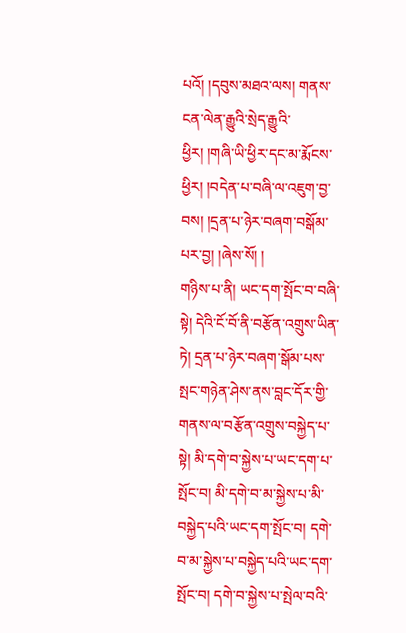པའོ། །དབུས་མཐའ་ལས། གནས་ངན་ལེན་རྒྱུའི་སྲེད་རྒྱུའི་ཕྱིར། །གཞི་ཡི་ཕྱིར་དང་མ་རྨོངས་ཕྱིར། །བདེན་པ་བཞི་ལ་འཇུག་བྱ་བས། །དྲན་པ་ཉེར་བཞག་བསྒོམ་པར་བྱ། །ཞེས་སོ། །
གཉིས་པ་ནི། ཡང་དག་སྤོང་བ་བཞི་སྟེ། དེའི་ངོ་བོ་ནི་བརྩོན་འགྲུས་ཡིན་ཏེ། དྲན་པ་ཉེར་བཞག་སྒོམ་པས་སྤང་གཉེན་ཤེས་ནས་བླང་དོར་གྱི་གནས་ལ་བརྩོན་འགྲུས་བསྐྱེད་པ་སྟེ། མི་དགེ་བ་སྐྱེས་པ་ཡང་དག་པ་སྤོང་བ། མི་དགེ་བ་མ་སྐྱེས་པ་མི་བསྐྱེད་པའི་ཡང་དག་སྤོང་བ། དགེ་བ་མ་སྐྱེས་པ་བསྐྱེད་པའི་ཡང་དག་སྤོང་བ། དགེ་བ་སྐྱེས་པ་སྤེལ་བའི་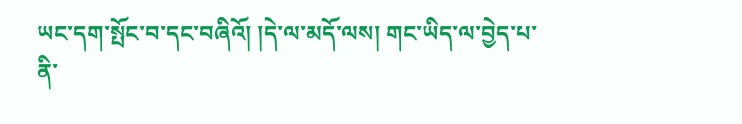ཡང་དག་སྤོང་བ་དང་བཞིའོ། །དེ་ལ་མདོ་ལས། གང་ཡིད་ལ་བྱེད་པ་ནི་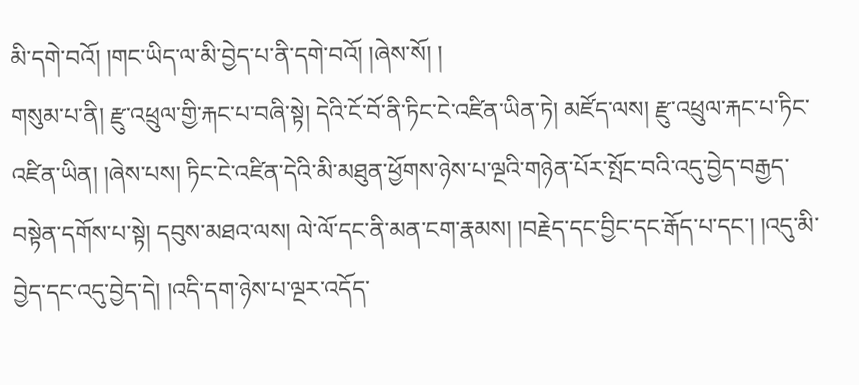མི་དགེ་བའོ། །གང་ཡིད་ལ་མི་བྱེད་པ་ནི་དགེ་བའོ། །ཞེས་སོ། །
གསུམ་པ་ནི། རྫུ་འཕྲུལ་གྱི་རྐང་པ་བཞི་སྟེ། དེའི་ངོ་བོ་ནི་ཏིང་ངེ་འཛིན་ཡིན་ཏེ། མཛོད་ལས། རྫུ་འཕྲུལ་རྐང་པ་ཏིང་འཛིན་ཡིན། །ཞེས་པས། ཏིང་ངེ་འཛིན་དེའི་མི་མཐུན་ཕྱོགས་ཉེས་པ་ལྔའི་གཉེན་པོར་སྤོང་བའི་འདུ་བྱེད་བརྒྱད་བསྟེན་དགོས་པ་སྟེ། དབུས་མཐའ་ལས། ལེ་ལོ་དང་ནི་མན་ངག་རྣམས། །བརྗེད་དང་བྱིང་དང་རྒོད་པ་དང་། །འདུ་མི་བྱེད་དང་འདུ་བྱེད་དེ། །འདི་དག་ཉེས་པ་ལྔར་འདོད་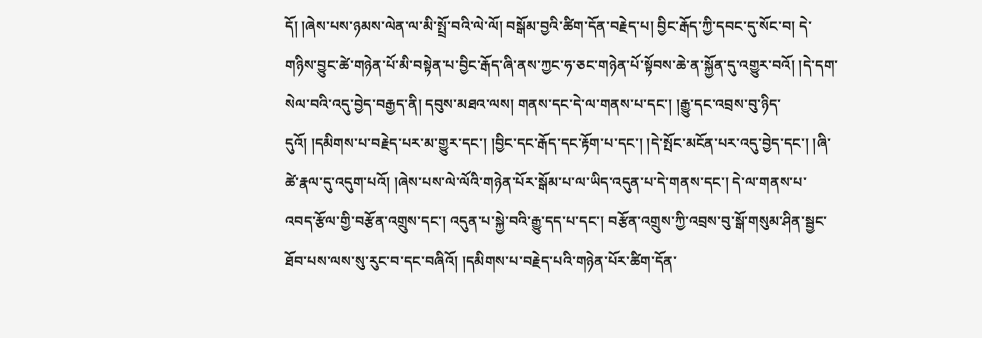དོ། །ཞེས་པས་ཉམས་ལེན་ལ་མི་སྤྲོ་བའི་ལེ་ལོ། བསྒོམ་བྱའི་ཚིག་དོན་བརྗེད་པ། བྱིང་རྒོད་ཀྱི་དབང་དུ་སོང་བ། དེ་གཉིས་བྱུང་ཚེ་གཉེན་པོ་མི་བསྟེན་པ་བྱིང་རྒོད་ཞི་ནས་ཀྱང་ཧ་ཅང་གཉེན་པོ་སྟོབས་ཆེ་ན་སྐྱོན་དུ་འགྱུར་བའོ། །དེ་དག་སེལ་བའི་འདུ་བྱེད་བརྒྱད་ནི། དབུས་མཐའ་ལས། གནས་དང་དེ་ལ་གནས་པ་དང་། །རྒྱུ་དང་འབྲས་བུ་ཉིད་དུའོ། །དམིགས་པ་བརྗེད་པར་མ་གྱུར་དང་། །བྱིང་དང་རྒོད་དང་རྟོག་པ་དང་། །དེ་སྤོང་མངོན་པར་འདུ་བྱེད་དང་། །ཞི་ཚེ་རྣལ་དུ་འདུག་པའོ། །ཞེས་པས་ལེ་ལོའི་གཉེན་པོར་སྒོམ་པ་ལ་ཡིད་འདུན་པ་དེ་གནས་དང་། དེ་ལ་གནས་པ་འབད་རྩོལ་གྱི་བརྩོན་འགྲུས་དང་། འདུན་པ་སྐྱེ་བའི་རྒྱུ་དད་པ་དང་། བརྩོན་འགྲུས་ཀྱི་འབྲས་བུ་སྒོ་གསུམ་ཤིན་སྦྱང་ཐོབ་པས་ལས་སུ་རུང་བ་དང་བཞིའོ། །དམིགས་པ་བརྗེད་པའི་གཉེན་པོར་ཚིག་དོན་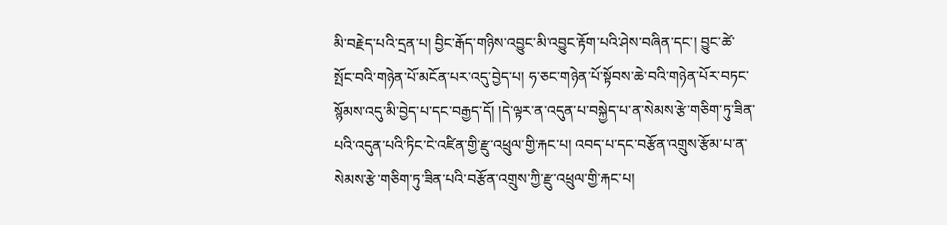མི་བརྗེད་པའི་དྲན་པ། བྱིང་རྒོད་གཉིས་འབྱུང་མི་འབྱུང་རྟོག་པའི་ཤེས་བཞིན་དང་། བྱུང་ཚེ་སྤོང་བའི་གཉེན་པོ་མངོན་པར་འདུ་བྱེད་པ། ཧ་ཅང་གཉེན་པོ་སྟོབས་ཆེ་བའི་གཉེན་པོར་བཏང་སྙོམས་འདུ་མི་བྱེད་པ་དང་བརྒྱད་དོ། །དེ་ལྟར་ན་འདུན་པ་བསྐྱེད་པ་ན་སེམས་རྩེ་གཅིག་ཏུ་ཟིན་པའི་འདུན་པའི་ཏིང་ངེ་འཛིན་གྱི་རྫུ་འཕྲུལ་གྱི་རྐང་པ། འབད་པ་དང་བརྩོན་འགྲུས་རྩོམ་པ་ན་སེམས་རྩེ་གཅིག་ཏུ་ཟིན་པའི་བརྩོན་འགྲུས་ཀྱི་རྫུ་འཕྲུལ་གྱི་རྐང་པ།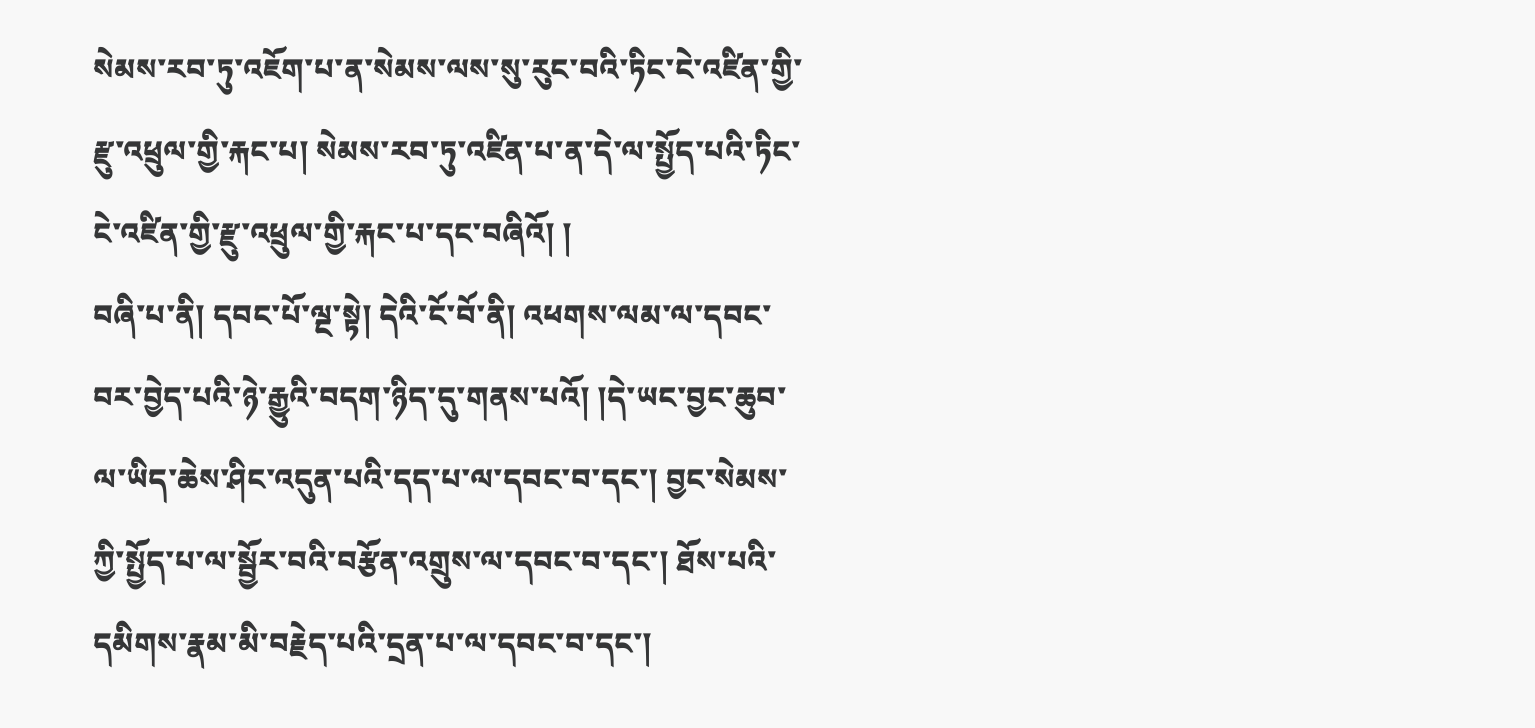སེམས་རབ་ཏུ་འཇོག་པ་ན་སེམས་ལས་སུ་རུང་བའི་ཏིང་ངེ་འཛིན་གྱི་རྫུ་འཕྲུལ་གྱི་རྐང་པ། སེམས་རབ་ཏུ་འཛིན་པ་ན་དེ་ལ་སྤྱོད་པའི་ཏིང་ངེ་འཛིན་གྱི་རྫུ་འཕྲུལ་གྱི་རྐང་པ་དང་བཞིའོ། །
བཞི་པ་ནི། དབང་པོ་ལྔ་སྟེ། དེའི་ངོ་བོ་ནི། འཕགས་ལམ་ལ་དབང་བར་བྱེད་པའི་ཉེ་རྒྱུའི་བདག་ཉིད་དུ་གནས་པའོ། །དེ་ཡང་བྱང་ཆུབ་ལ་ཡིད་ཆེས་ཤིང་འདུན་པའི་དད་པ་ལ་དབང་བ་དང་། བྱང་སེམས་ཀྱི་སྤྱོད་པ་ལ་སྦྱོར་བའི་བརྩོན་འགྲུས་ལ་དབང་བ་དང་། ཐོས་པའི་དམིགས་རྣམ་མི་བརྗེད་པའི་དྲན་པ་ལ་དབང་བ་དང་།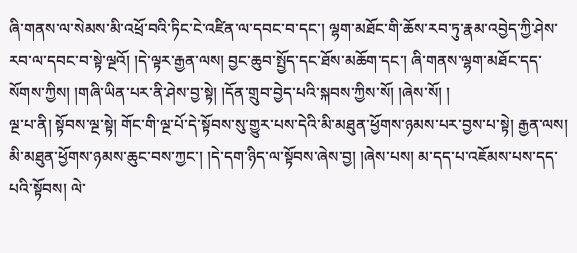ཞི་གནས་ལ་སེམས་མི་འཕྲོ་བའི་ཏིང་ངེ་འཛིན་ལ་དབང་བ་དང་། ལྷག་མཐོང་གི་ཆོས་རབ་ཏུ་རྣམ་འབྱེད་ཀྱི་ཤེས་རབ་ལ་དབང་བ་སྟེ་ལྔའོ། །དེ་ལྟར་རྒྱན་ལས། བྱང་ཆུབ་སྤྱོད་དང་ཐོས་མཆོག་དང་། ཞི་གནས་ལྷག་མཐོང་དད་སོགས་ཀྱིས། །གཞི་ཡིན་པར་ནི་ཤེས་བྱ་སྟེ། །དོན་གྲུབ་བྱེད་པའི་སྐབས་ཀྱིས་སོ། །ཞེས་སོ། །
ལྔ་པ་ནི། སྟོབས་ལྔ་སྟེ། གོང་གི་ལྔ་པོ་དེ་སྟོབས་སུ་གྱུར་པས་དེའི་མི་མཐུན་ཕྱོགས་ཉམས་པར་བྱས་པ་སྟེ། རྒྱན་ལས། མི་མཐུན་ཕྱོགས་ཉམས་ཆུང་བས་ཀྱང་། །དེ་དག་ཉིད་ལ་སྟོབས་ཞེས་བྱ། །ཞེས་པས། མ་དད་པ་འཇོམས་པས་དད་པའི་སྟོབས། ལེ་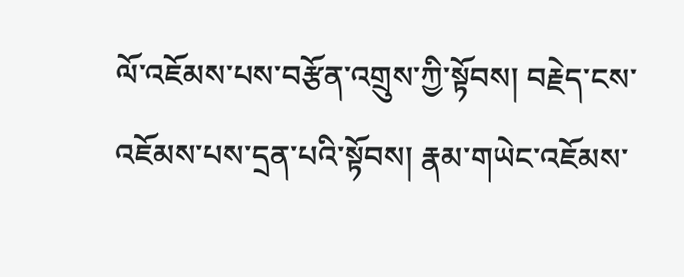ལོ་འཇོམས་པས་བརྩོན་འགྲུས་ཀྱི་སྟོབས། བརྗེད་ངས་འཇོམས་པས་དྲན་པའི་སྟོབས། རྣམ་གཡེང་འཇོམས་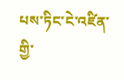པས་ཏིང་ངེ་འཛིན་གྱི་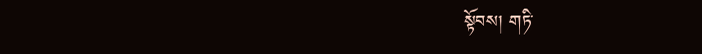སྟོབས། གཏི་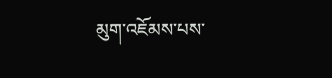མུག་འཇོམས་པས་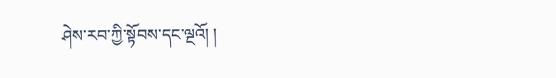ཤེས་རབ་ཀྱི་སྟོབས་དང་ལྔའོ། །